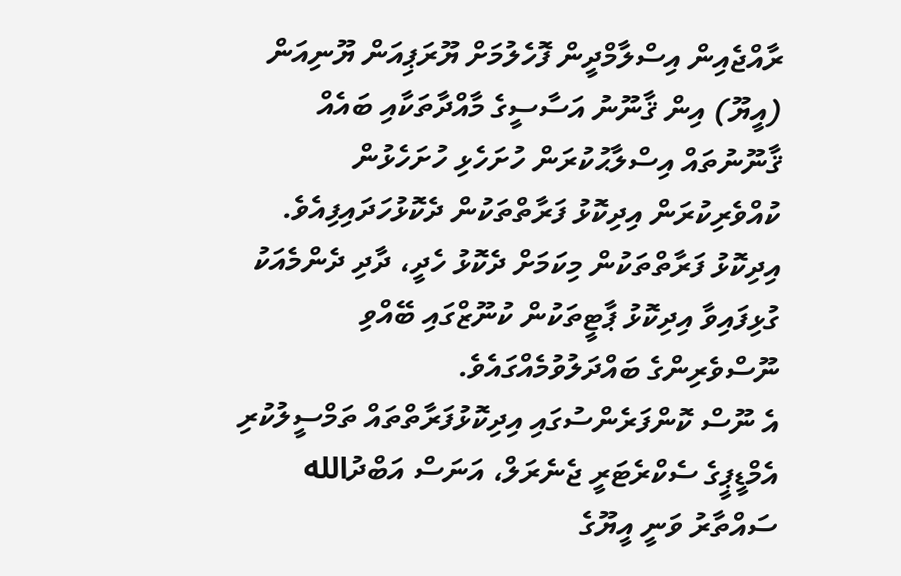ރާއްޖެއިން އިސްލާމްދީން ފޮހެލުމަށް ޔޫރަޕިއަން ޔޫނިއަން (އީޔޫ) އިން ޤާނޫނު އަސާސީގެ މާއްދާތަކާއި ބައެއް ޤާނޫނުތައް އިސްލާޙުކުރަން ހުށަހެޅި ހުށަހެޅުން ކުއްވެރިކުރަން އިދިކޮޅު ފަރާތްތަކުން ދެކޮޅުހަދައިފިއެވެ.
އިދިކޮޅު ފަރާތްތަކުން މިކަމަށް ދެކޮޅު ހެދީ، ދާދި ދެންމެއަކު ގުޅިފައިވާ އިދިކޮޅު ޕާޓީތަކުން ކުނޫޒްގައި ބޭއްވި ނޫސްވެރިންގެ ބައްދަލުވުމެއްގައެވެ.
އެ ނޫސް ކޮންފަރެންސުގައި އިދިކޮޅުފަރާތްތައް ތަމްސީލުކުރި އެމްޑީޕީގެ ސެކްރެޓަރީ ޖެނެރަލް، އަނަސް އަބްދުالله ސައްތާރު ވަނީ އީޔޫގެ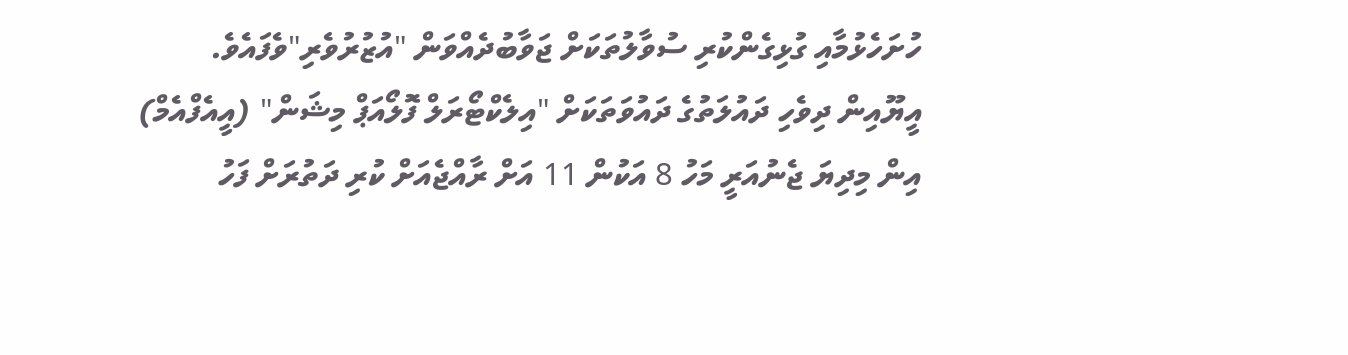ހުށަހެޅުމާއި ގުޅިގެންކުރި ސުވާލުތަކަށް ޖަވާބުދެއްވަން "އުޒުރުވެރި"ވެފައެވެ.
އީޔޫއިން ދިވެހި ދައުލަތުގެ ދައުވަތަކަށް "އިލެކްޓޯރަލް ފޮލޯއަޕް މިޝަން" (އީއެފްއެމް) އިން މިދިޔަ ޖެނުއަރީ މަހު 8 އަކުން 11 އަށް ރާއްޖެއަށް ކުރި ދަތުރަށް ފަހު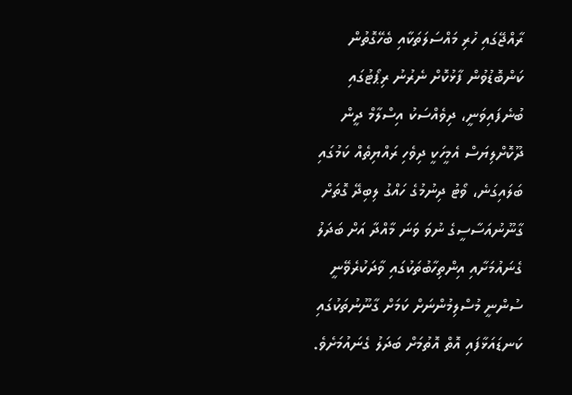ރާއްޖޭގައި ހުރި މައްސަލަތަކާއި ބެހޭގޮތުން ކަންބޮޑުވުން ފާޅުކޮށް ނެރުނު ރިޕޯޓުގައި ބުނެފައިވަނީ، ދިވެއްސަކު އިސްލާމް ދީން ދޫކޮށްލިޔަސް އެމީހަކީ ދިވެހި ރައްޔިތެއް ކަމުގައި ބަލައިގަނެ، ވޯޓު ދިނުމުގެ ހައްގު ލިބިދޭ ގޮތަށް ގާނޫނުއަސާސީގެ ނުވަ ވަނަ މާއްދާ އަށް ބަދަލު ގެނައުމަށާއި އިންތިހާބުތަކުގައި ވާދަކުރެވޭނީ ސުންނީ މުސްލިމުންނަށް ކަމަށް ގާނޫނުތަކުގައި ކަނޑައަޅާފައި އޮތް އޮތުމަށް ބަދަލު ގެނައުމަށެވެ.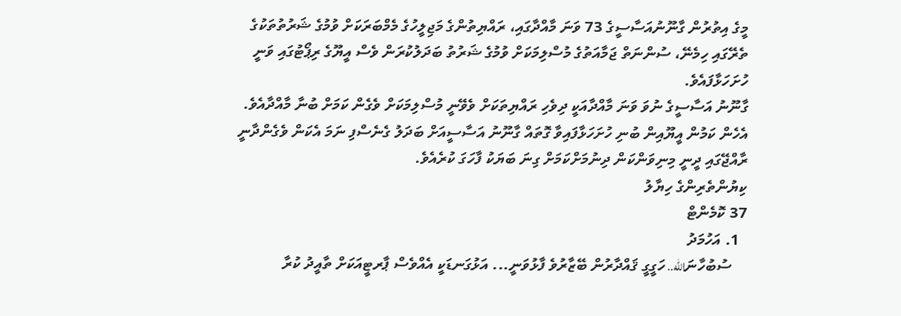މީގެ އިތުރުން ގާނޫނުއަސާސީގެ 73 ވަނަ މާއްދާގައި، ރައްޔިތުންގެ މަޖިލީހުގެ މެމްބަރަކަށް ވުމުގެ ޝަރުތުތަކުގެ ތެރޭގައި ހިމެނޭ، ސުންނަތް ޖަމާއަތުގެ މުސްލިމަކަށް ވުމުގެ ޝަރުތު ބަދަލުކުރަން ވެސް އީޔޫގެ ރިޕޯޓުގައި ވަނީ ހުށަހަޅާފައެވެ.
ގާނޫނު އަސާސީގެ ނުވަ ވަނަ މާއްދާއަކީ ދިވެހި ރައްޔިތަކަށް ވެވޭނީ މުސްލިމަކަށް ވެގެން ކަމަށް ބުނާ މާއްދާއެވެ. އެހެން ކަމުން އީޔޫއިން ބުނި ހުށަހަޅާފައިވާ ގޮތައް ގާނޫނު އަސާސީއަށް ބަދަލު ގެނެސްފި ނަމަ އެކަން ވެގެންދާނީ ރާއްޖޭގައި ދީނީ މިނިވަންކަން ދިނުމަށްކަމަށް ގިނަ ބަޔަކު ފާހަގަ ކުރެއެވެ.
ކިޔުންތެރިންގެ ހިޔާލު
37 ކޮމެންޓް
  1. އަހުމަދު
    ސުބުހާނަالله.. ހަގީގީ ޤައްދާރުން ބޭޒާރުވެ ފާޅުވަނީ... އަޅުގަނޑަކީ އެއްވެސް ޕާރޓީއަކަށް ތާއީދު ކުރާ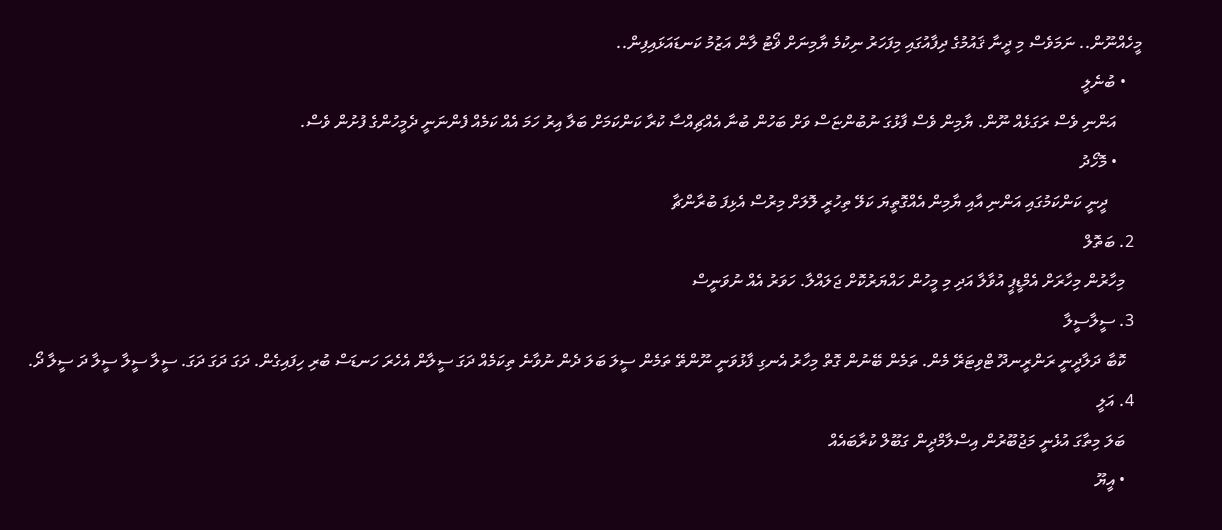މީހެއްނޫން.. ނަމަވެސް މި ދީނާ ޤައުމުގެ ދިފާއުގައި މިފަހަރު ނިކުމެ ޔާމިނަށް ޥޯޓު ލާން އަޒުމު ކަނޑައަޅައިފިން..
    • ބުނެލީ
      އަންނި ވެސް ރަގަޅެއް ނޫން. ޔާމިން ވެސް ފާޅުގަ ނުބުންޏަސް ވަށް ބަހުން ބުނާ އެއްޗިއްސާ ކުރާ ކަންކަމަށް ބަލާ އިރު ހަމަ އެއް ކަމެއް ފެންނަނީ ދެމީހުންގެ ފުށުން ވެސް.
      • މޮހޯދު
        ދީނީ ކަންކަމުގައި އަންނި އާއި ޔާމިން އެއްގޮތީޔަ ކަލޭ ތިހުރީ ލޮލަށް މިރުސް އެޅިފަ ބުރާންޗާ
  2. ބަތޮލް
    މިހާރުން މިހާރަށް އެމްޑީޕީ އުވާލާ އަދި މި މީހުން ހައްޔަރުކޮށް ޖަލައްލާ. ހަވަރު އެއް ނުވަނީސް
  3. ސީލާސީލާ
    ކޮބާ ދަލާދީނީ ރަންރީނދޫ ޓްވިޓަރޭ މެން. ތަމެން ބޭނުން ގޮތް މިހާރު އެނގި ފާޅުވަނީ ނޫންތޭ ތަމެން ސީލަ ބަލަ ދެން ނުވާނެ ތިކަމެއް ދަގަ ސީލާން އެހެރަ ހަނޑަސް ބުރި ހިފައިގެން. ދަގަ ދަގަ ދަގަ. ސީލާ ސީލާ ސީލާ ދަ ސީލާ ދޯ.
  4. އަލީ
    ބަލަ މިތާގަ އުޅެނީ މަޖުބޫރުން އިސްލާމްދީން ގަބޫލް ކުރާބައެއް
    • އީޔޫ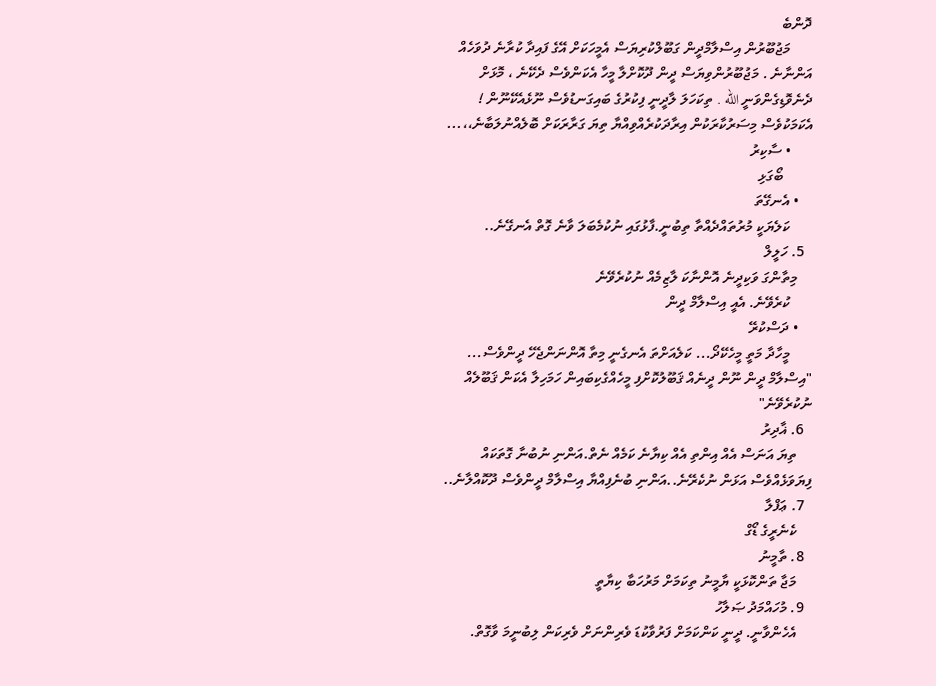ދޮންބެ
      މަޖުބޫރުން އިސްލާމްދީން ގަބޫލްކުރިޔަސް އެމީހަކަށް އޭގެ ފައިދާ ކުރާނެ ދުވަހެއް އަންނާނެ . މަޖުބޫރުންވިޔަސް ދީން ދޫކޮށްލާ މީހާ އެކަންވެސް ދެކޭނެ ، މޮޅަށް ދެނެވޮޑިގެންވަނީ الله . ތިކަހަލަ ލާދީނީ ފިކުރުގެ ބައިގަނޑުވެސް ނޫޅެއެކޭނޫން ! އެކަމަކުވެސް މިސަރުކާރަކުން އިރާދަކުރެއްވިއްޔާ ތިޔަ ގަރާރަކަށް ބޮލެއްނުލަބާނެ،،...
      • ސާކިރު
        ބޯގަޅި
    • އެނގޭތަ
      ކަލެޔަކީ މުރުތައްދެއްތާ ތިބުނީ.ފާޅުގައި ނުކުމެބަލަ ވާނެ ގޮތް އެނގޭނެ..
  5. ހަލީލް
    މިތާންގަ ވަކިދީނެ އޮންނާކަ ލާޒިމެއް ނުކުރެވޭނެ
      ކުރެވޭނެ. އެއީ އިސްލާމް ދީން
    • ދަސްކުރޭ
      މީހާދާ މަތީ މީހެކޭދޯ... ކަލެއަށްތަ އެނގެނީ މިތާ އޮންނަންޖެހޭ ދީންވެސް... "އިސްލާމް ދީން ނޫން ދީނެއް ޤަބޫލުކޮށްފި މީހެއްގެކިބައިން ހަމަހިލާ އެކަން ޤަބޫލެއް ނުކުރެވޭނެ"
  6. ޣާދިރު
    ތިޔަ އަނަސް އެއް އިންތި އެއް ކިޔާނެ ކަމެއް ނެތް.އަންނި ނުބުނާ ގޮތަކައް ފިޔަވަޅެއްވެސް އަޅަން ނުކެރޭނެ..އަންނި ބުނެފިއްޔާ އިސްލާމް ދީންވެސް ދޫކޮއްލާނެ..
  7. ޢަފްލާ
    ކެނެރީގެ ޑޯގް
  8. ތާމީނު
    މަޖާ ތަންކޮޅަކީ ޔާމީނު ތިކަމަށް މަރުހަބާ ކިޔާތީ
  9. މުހައްމަދު ޞަލާހު
    އެހެންވާނީ. ދީނީ ކަންކަމަށް ފަރުވާކުޑަ ވެރިންނަށް ވެރިކަން ލިބުނީމަ ވާގޮތް.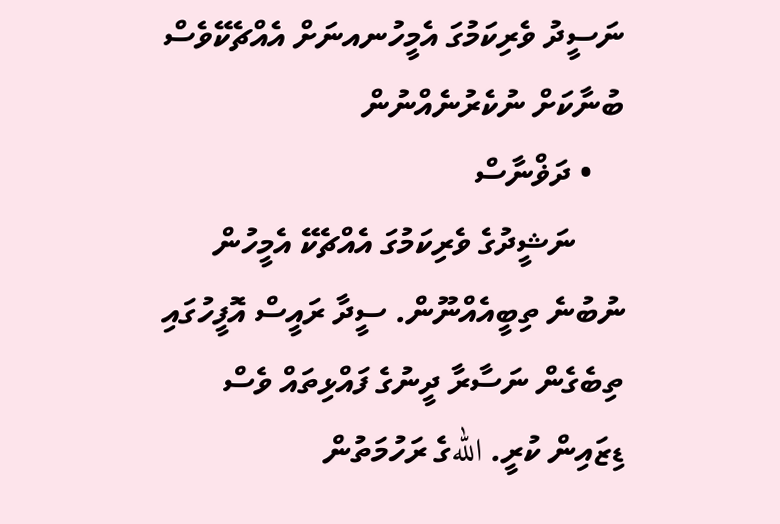ނަސީދު ވެރިކަމުގަ އެމީހުނއނަށް އެއްޗެކޭވެސް ބުނާކަށް ނުކެރުނެއްނުން
    • ދަޥްނާސް
      ނަޝީދުގެ ވެރިކަމުގަ އެއްޗެކޭ އެމީހުން ނުބުނެ ތިބީއެއްނޫން. ސީދާ ރައީސް އޮފީހުގައި ތިބެގެން ނަސާރާ ދީނުގެ ފައްޅިތައް ވެސް ޑިޒައިން ކުރީ. اللهގެ ރަހުމަތުން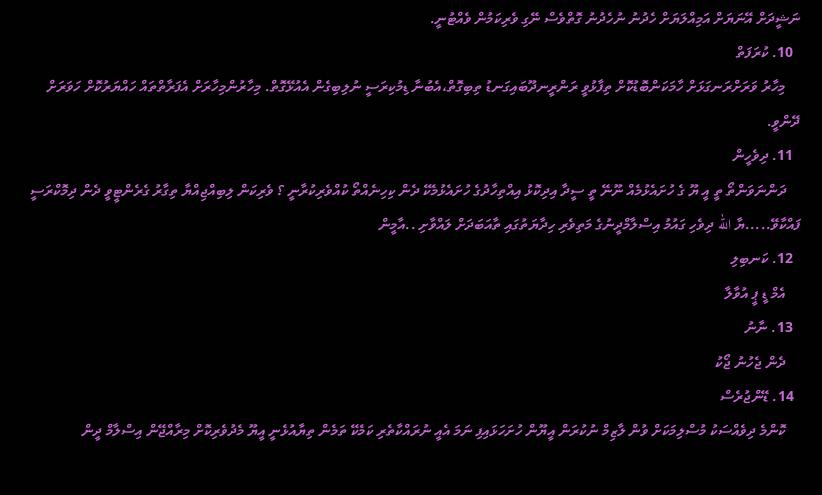ނަޝީދަށް އޭނަޔަށް އަމިއްލަޔަށް ހެދުނު ނުހެދުނު ގޮތްވެސް ނޭގި ވެރިކަމުން ވެއްޓުނީ.
  10. ކުރަފަތް
    މިހާރު ވަރަށްރަނގަޅަށް ހާމަކަންބޮޑުކޮށް ތިފާޅުވީ ރަންރީނދޫބައިގަނޑު ތިބިގޮތް،އެބުނާ ޑިމުކިރަސީ ނުލިބިގެން އެއުޅޭގޮތް. މިހާރުންމިހާރަށް އެފަރާތްތައް ހައްޔަރުކޮށް ހަވަރަށް ދޭންވީ.
  11. ދިވެހީން
    ދަންނަވަންތޯ ތީ އީ ޔޫ ގެ ހުށައެޅުމެއް ނޫނޭ ތީ ސީދާ އިދިކޮޅު އިއްތިހާދުގެ ހުށައެޅުމެކޭ ދެން ކިހިނެއްތޯ ކުއްވެރިކުރާނީ ؟ ވެރިކަން ލިބިއްޖިއްޔާ ތިގާރު ގެރެންޓީވީ ދެން ދިމޮކްރަސީ ފައްކާވޭ.....ޔާ الله ދިވެހި ގައުމު އިސްލާމްދީނުގެ މަތިވެރި ހިދާޔަތުގައި ތާއަބަދަށް ލައްވާށި ..އާމީން
  12. ކަނބިލި
    އެމް ޑީ ޕީ އުވާލާ
  13. ނާނު
    ދެން ޖެހުނު ޖޯކު
  14. ޑޭންޖުރެސް
    ކޮންމެ ދިވެއްސަކު މުސްލިމަކަށް ވުން ލާޒިމް ނުކުރަން އީޔޫން ހުށަހަޅައިފި ނަމަ އެއީ ނުރައްކާތެރި ކަމެކޭ ތަމެން ތިޔާއުޅެނީ އީޔޫ މެދުވެރިކޮށް މިރާއްޖޭން އިސްލާމް ދީން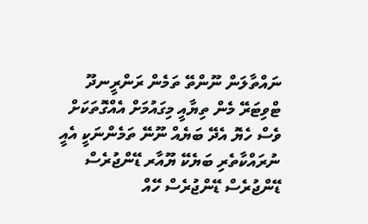ނައްތާލަން ނޫންތޭ ތަމެން ރަންރީނދޫ ޓްވިޓަރޭ މެން ތިޔާއީ މިގައުމަށް އެއްގޮތަކަށް ވެސް ހެޔޮ އެދޭ ބަޔެއް ނޫނޭ ތަމެންނަކީ އެއީ ނުރައްކާތެރި ބަޔެކޭ ޔޫއާރ ޑޭންޖުރެސް ޑޭންޖުރެސް ޑޭންޖުރެސް ހޭއް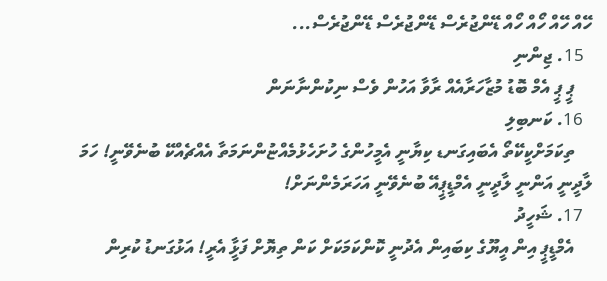ހޭއް ހޭއް ހޯއް ހޯއް ޑޭންޖުރެސް ޑޭންޖުރެސް ޑޭންޖުރެސް...
  15. ޖިންނި
    ޕީ ޕީ އެމް ބޮޑު މުޒާހަރާއެއް ރާވާ އަހުން ވެސް ނިކުންނާނަން
  16. ކަނބިލި
    ތިކަމަށްކީކޭތޯ އެބައިގަނޑ ކިޔާނީ އެމީހުންގެ ހުށަހެޅުމެއްޏުންނަމަތާ އެއްޗެއްކޭ ބުނެވޭނީ! ހަމަ ލާދީނީ އަންނީ ލާދީނީ އެމްޑީޕީއޭ ބުނެވޭނީ އަހަރަމެންނަށް!
  17. ޝަހީދު
    އެމްޑީޕީ އިން އީޔޫގެ ކިބައިން އެދުނީ ކޮންކަމަކަށް ކަން ތިޔޮށް ފަޅާީ އެރީ! އަޅުގަނޑު ކުރިން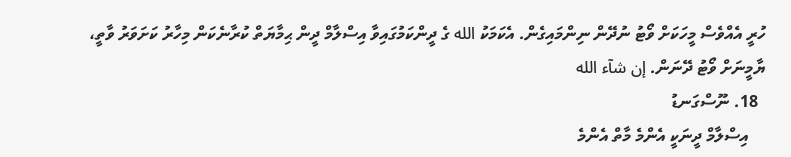ހުރީ އެއްވެސް މީހަކަށް ވޯޓު ނުދޭން ނިންމައިގެން. އެކަމަކު الله ގެ ދީންކަމުގައިވާ އިސްލާމް ދީން ޙިމާޔަތް ކުރާނެކަން މިހާރު ކަށަވަރު ވާތީ، ޔާމީނަށް ވޯޓު ދޭނަން. إن شآء الله
  18. ނޫސްގަނޑު
    އިސްލާމް ދީނަކީ އެންމެ މާތް އެންމެ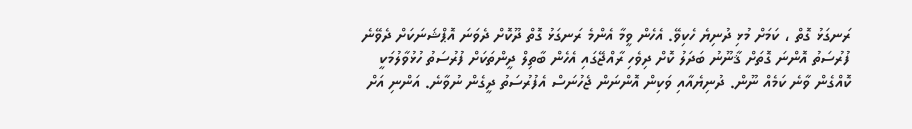ރަނގަޅު ގޮތް ، ކަމަށް މުޅި ދުނިޔެ ހެކިވޭ. އެހެން ވީމާ އެންމެ ރަނގަޅު ގޮތް ދޫކޮށް ދެވަނަ އޮޕްޝަނަކަށް ދެވޭނެ ފުރުސަތު އޮންނަ ގޮތަށް ޤާނޫނު ބަދަލު ކޮށް ދިވެހި ރާއްޖޭގައި އެހެން ބާތިލް ދީންތަކަށް ފުރުސަތު ހުޅުވާލުމަކީ ކޮއްގެން ވާނެ ކަމެއް ނޫން. ދުނިޔެއާއި ވަކިން އޮންނަން ޖެހުނަސް އެފުރުސަތު ދީގެން ނުވާނެ. އަންނި އަށް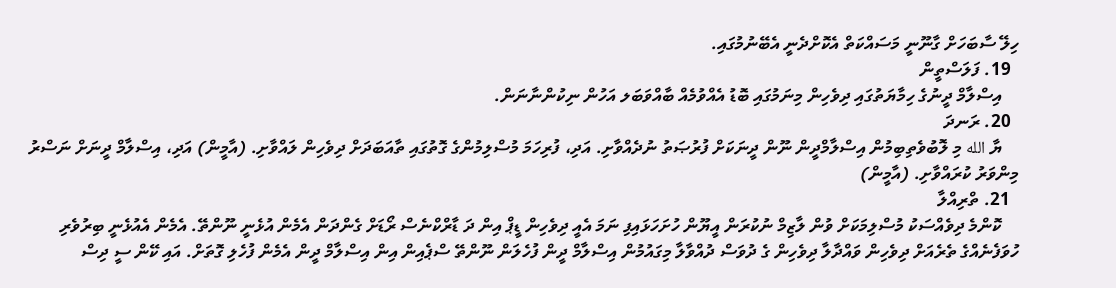ހިލޭ ސާބަހަށް ގާނޫނީ މަސައްކަތް އެކޮށްދެނީ އެބޭނުމުގައި.
  19. ފަލަސްތީން
    އިސްލާމް ދީނުގެ ހިމާޔަތުގައި ދިވެހިން މިނަމުގައި ބޮޑު އެއްވުމެއް ބާއްވަބަލ އަހުން ނިކުންނާނަން.
  20. ރަނދަ
    ޔާ الله މި ލޮބުވެތިބިމުން އިސްލާމްދީން ނޫން ދީނަކަށް ފުރުޞަތު ނުދެއްވާށި. އަދި، ފުރިހަމަ މުސްލިމުންގެ ގޮތުގައި ތާއަބަދަށް ދިވެހިން ލައްވާށި. (އާމީން) އަދި، އިސްލާމް ދީނަށް ނަސްރު މިންވަރު ކުރައްވާށި. (އާމީން)
  21. ތްރިއްލާ
    ކޮންމެ ދިވެއްސަކު މުސްލިމަކަށް ވުން ލާޒިމް ނުކުރަން އީޔޫން ހުށަހަޅައިފި ނަމަ އެއީ ދިވެހިން ޑީޕް އިން ދަ ޑާރްކްނެސް ރޯޑަށް ގެންދަން އެމެން އުޅެނީ ނޫންތޭ. އެމެން އެއުޅެނީ ބިރުވެރި ހުވަފެނެއްގެ ތެރެއަށް ދިވެހިން ވައްދާލާ ދިވެހިން ގެ ދުވަސް ދުއްވާލާ މިގައުމުން އިސްލާމް ދީން ފުހެލަން ނޫންތޭ ސްޕެއިން އިން އިސްލާމް ދީން އެމެން ފުހެލި ގޮތަށް. އައި ކޭން ސީ ދިސް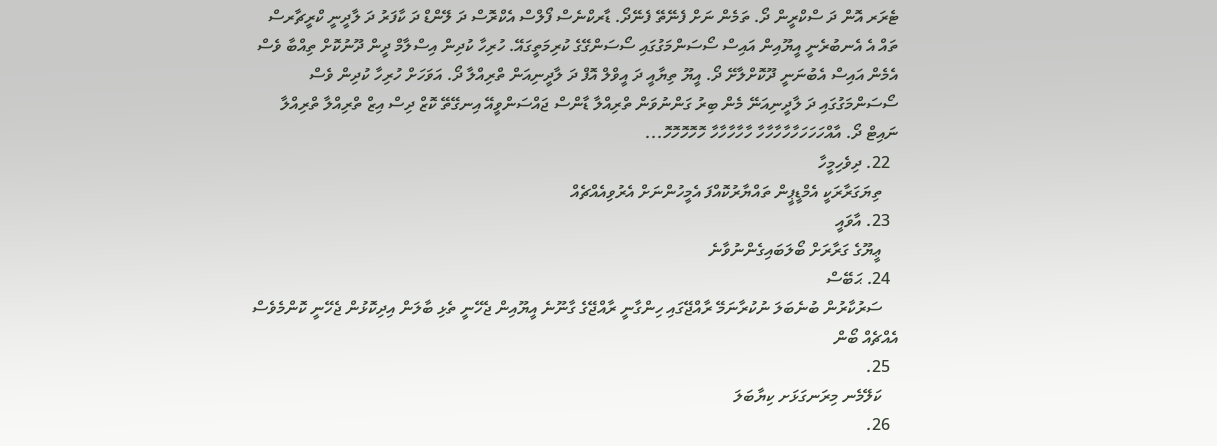ޓެރަރ އޮން ދަ ސްކްރީން ދޯ. ތަމެން ނަށް ފެނޭތޭ ފެނޭދޯ. ޑާރކްނެސް ފޯލްސް އެކްރޮސް ދަ ލޭންޑް ދަ ކާފަރު ދަ ލާދީނީ ކްރީޗާރސް ތައް އެ އެނބުރެނީ އީޔޫއިން އައިސް ސޯސަންމަގުގައި ސޯސަންގޭގެ ކުރިމަތީގައޭ. ހުރިހާ ކުދިން އިސްލާމް ދީން ދޫނުކޮށް ތިއްބާ ވެސް އެމެން އައިސް އެބުނަނީ ދޫކޮށްލާށޭ ދޯ. އީޔޫ ތިޔާއީ ދަ އީވްލް އޮފް ދަ ލާދީނިއަން ތްރިއްލާ ދޯ. އަވަހަށް ހުރިހާ ކުދިން ވެސް ސޯސަންމަގުގައި ދަ ލާދީނިއަނޭ މެން ބިރު ގަންނުވަން ތްރިއްލާ ޑާންސް ޖައްސަންވީއޭ އިނގޭތޭ ކޮޒް ދިސް އިޒް ތްރިއްލާ ތްރިއްލާ ނައިޓް ދޯ. އާއްހަހަހަހާހާހާހާހާ ހާހާހާހާހާ ހޮހޮހޮހޮހޮ...
  22. ދިވެހިމީހާ
    ތިޔަގަރާރަކީ އެމްޑީޕީން ތައްޔާރުކޮއްފަ އެމީހުންނަށް އެރުވިއެއްޗެއް
  23. އާވައީ
    ޢީޔޫގެ ގަރާރަށް ބޯލަބައިގެންނުވާނެ
  24. ޙަބޭސް
    ސަރުކާރުން ބުނެބަލަ ނުކުރާނަމޭ ރާއްޖޭގައި ހިންގާނީ ރާއްޖޭގެ ގާނޫނެ އީޔޫއިން ޖެހޭނީ ތެޅި ބާލަން އިދިކޮޅުން ޖެހޭނީ ކޮންމެވެސް އެއްޗެއް ބޯން
  25.
    ކަލޭމެނ މިރަނގަޅަށ ކިޔާބަލަ
  26.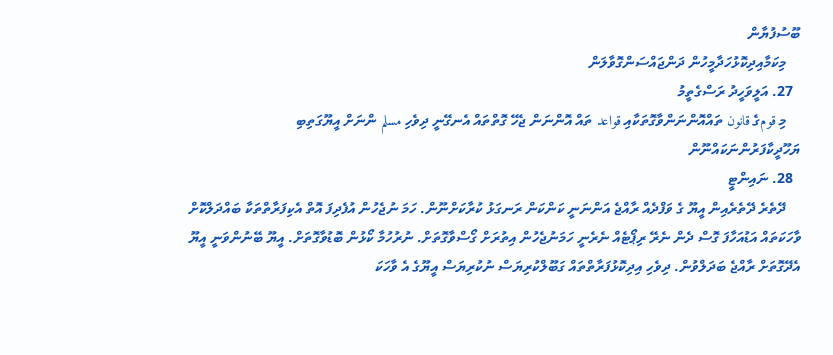ބޫސުފުޔާން
    މިކަމާއިދިކޮޅުހަދާމީހުން ދަންޖައްސަންގޮވާލަން
  27. އަލީވަހީދު ރަސްގެތީމު
    މި قومގެ قانون ތައްއޮންނަންވާގޮތަކާއި قواعد ތައް އޮންނަން ޖެހޭ ގޮތްތައް އެނގޭނީ ދިވެހި مسلم ންނަށް އީޔޫގަތިބި ޔަހޫދީކާފަރުންނަކައްނޫން
  28. ނައިންޓީ
    ދޭތެރެ ދޭތެރެއިން އީޔޫ ގެ ވަފްދެއް ރާއްޖެ އަންނަނީ ކަންކަން ރަނގަޅު ކުރާކަށްނޫން. ހަމަ ނުޖެހުން އުފެދިފަ އޮތް އެކިފަރާތްތަކާ ބައްދަލްކޮށް ވާހަކަތައް އަޑުއަހާފަ ގޮސް ދެން ނެރޭ ރިޕޯޓެއް ނެރެނީ ހަމަނުޖެހުން އިތުރަށް ގޯސްވާގޮތަށް. ނުރުހުމާ ކޯޅުން ބޮޑުވާގޮތަށް. އީޔޫ ބޭނުންވަނީ އީޔޫ އެދޭގޮތަށް ރާއްޖެ ބަދަލްވުން. ދިވެހި އިދިކޮޅުފަރާތްތައް ގަބޫލްކުރިޔަސް ނުކުރިޔަސް އީޔޫގެ އެ ވާހަކަ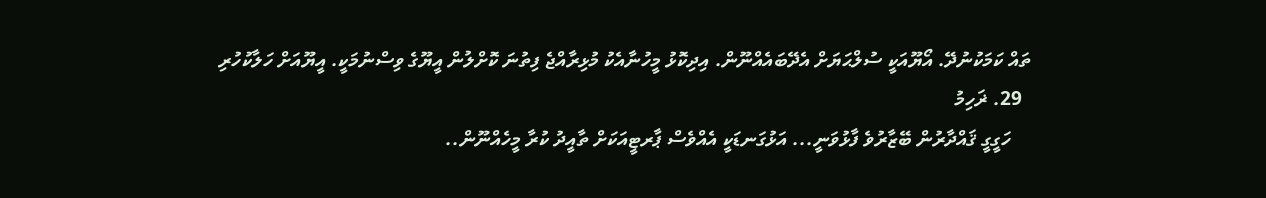ތައް ކަމަކުނުދޭ. އޯޔޫއަކީ ސުލްޙަޔަށް އެދޭބައެއްނޫން. އިދިކޮޅު މީހުނާއެކު މުޅިރާއްޖެ ފިތުނަ ކޮށްލުން އީޔޫގެ ވިސްނުމަކީ. އީޔޫއަށް ހަލާކުހުރި
  29. ޜަހިމު
    ހަގީގީ ޤައްދާރުން ބޭޒާރުވެ ފާޅުވަނީ... އަޅުގަނޑަކީ އެއްވެސް ޕާރޓީއަކަށް ތާއީދު ކުރާ މީހެއްނޫން..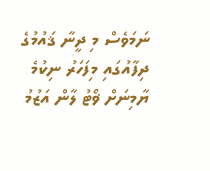ނަމަވެސް މި ދީނާ ޤައުމުގެ ދިފާއުގައި މިފަހަރު ނިކުމެ ޔާމިނަށް ޥޯޓު ލާން އަޒުމު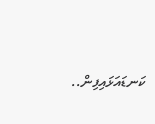ކަނޑައަޅައިފިން..